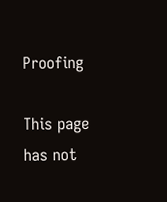Proofing

This page has not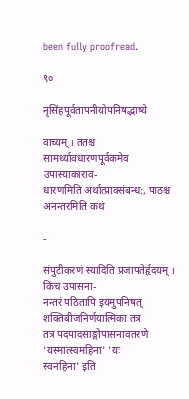been fully proofread.

९०

नृसिंहपूर्वतापनीयोपनिषद्भाष्ये

वाच्यम् । ततश्च सामर्थ्यावधारणपूर्वकमेव उपास्याकाराव-
धारणमिति अर्थात्प्राक्संबन्ध:, पाठश्च अनन्तरमिति कथं

-

संपुटीकरणं स्यादिति प्रजापतेर्हृदयम् । किंच उपासना-
नन्तरं पठितापि इयमुपनिषत् शक्तिबीजनिर्णयात्मिका तत्र
तत्र पदपादसाङ्गोपासनावतरणे 'यस्मात्स्वमहिना' 'यः
स्वनहिना' इति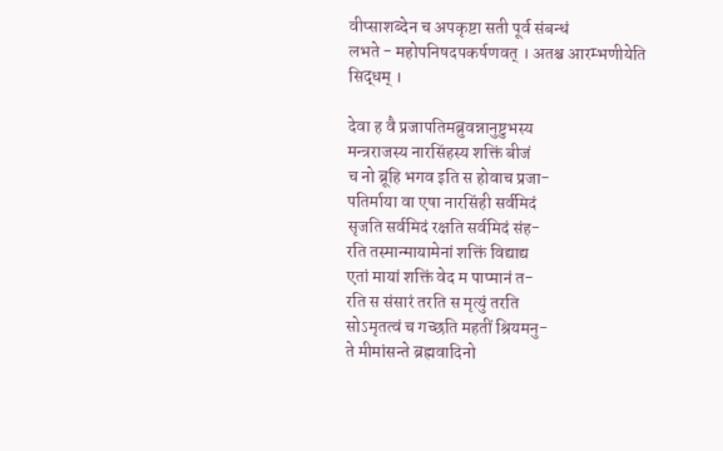वीप्साशब्देन च अपकृष्टा सती पूर्व संबन्धं
लभते - महोपनिषदपकर्षणवत् । अतश्च आरम्भणीयेति
सिद्धम् ।

देवा ह वै प्रजापतिमब्रुवन्नानुष्टुभस्य
मन्त्रराजस्य नारसिंहस्य शक्तिं बीजं
च नो ब्रूहि भगव इति स होवाच प्रजा-
पतिर्माया वा एषा नारसिंही सर्वमिदं
सृजति सर्वमिदं रक्षति सर्वमिदं संह-
रति तस्मान्मायामेनां शक्तिं विद्याद्य
एतां मायां शक्तिं वेद म पाप्मानं त-
रति स संसारं तरति स मृत्युं तरति
सोऽमृतत्वं च गच्छति महतीं श्रियमनु-
ते मीमांसन्ते ब्रह्मवादिनो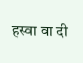हस्वा वा दी